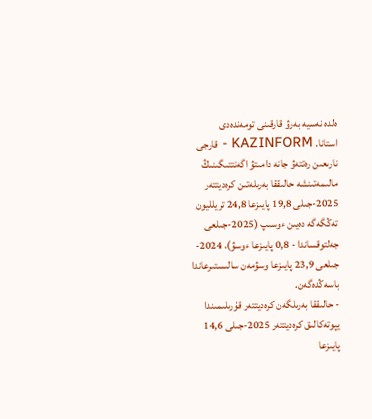ەلدە نەسيە بەرۋ قارقىنى تومەندەدى
استانا. KAZINFORM - قارجى نارىعىن رەتتەۋ جانە دامىتۋ اگەنتتىگىنىڭ مالىمەتىنشە حالىققا بەرىلەتىن كرەديتتەر 2025-جىلى 19,8 پايىزعا 24,8 تريلليون تەڭگەگە دەيىن ءوسىپ (2025-جىلعى جەلتوقساندا - 0,8 پايىزعا ءوسۋ)، 2024-جىلعى 23,9 پايىزعا وسۋمەن سالىستىرعاندا باسەڭدەگەن.
- حالىققا بەرىلگەن كرەديتتەر قۇرىلىمىندا يپوتەكالىق كرەديتتەر 2025-جىلى 14,6 پايىزعا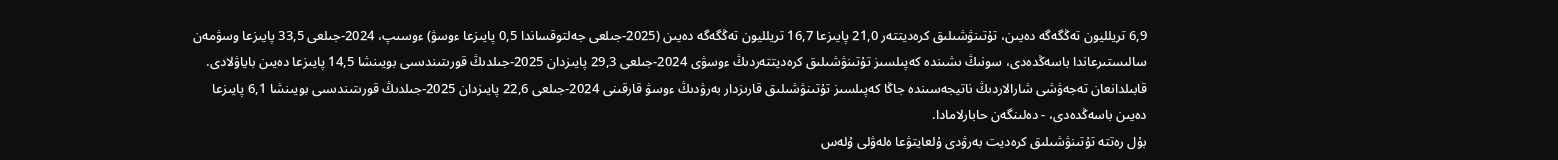6,9 تريلليون تەڭگەگە دەيىن، تۇتىنۋشىلىق كرەديتتەر 21,0 پايىزعا 16,7 تريلليون تەڭگەگە دەيىن (2025-جىلعى جەلتوقساندا 0,5 پايىزعا ءوسۋ) ءوسىپ، 2024-جىلعى 33,5 پايىزعا وسۋمەن سالىستىرعاندا باسەڭدەدى، سونىڭ ىشىندە كەپىلسىز تۇتىنۋشىلىق كرەديتتەردىڭ ءوسۋى 2024-جىلعى 29,3 پايىزدان 2025-جىلدىڭ قورىتىندىسى بويىنشا 14,5 پايىزعا دەيىن باياۋلادى.
قابىلدانعان تەجەۋشى شارالاردىڭ ناتيجەسىندە جاڭا كەپىلسىز تۇتىنۋشىلىق قارىزدار بەرۋدىڭ ءوسۋ قارقىنى 2024-جىلعى 22,6 پايىزدان 2025-جىلدىڭ قورىتىندىسى بويىنشا 6,1 پايىزعا دەيىن باسەڭدەدى، - دەلىنگەن حابارلامادا.
بۇل رەتتە تۇتىنۋشىلىق كرەديت بەرۋدى ۇلعايتۋعا ەلەۋلى ۇلەس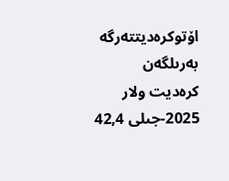اۆتوكرەديتتەرگە بەرىلگەن كرەديت ولار 2025-جىلى 42,4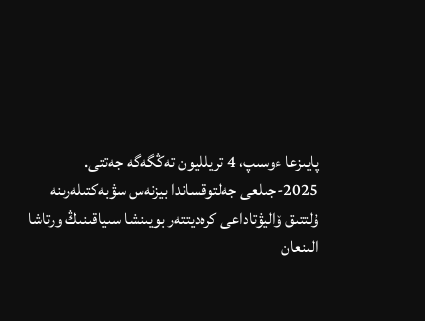پايىزعا ءوسىپ، 4 تريلليون تەڭگەگە جەتتى.
2025-جىلعى جەلتوقساندا بيزنەس سۋبەكتىلەرىنە ۇلتتىق ۆاليۋتاداعى كرەديتتەر بويىنشا سىياقىنىڭ ورتاشا الىنعان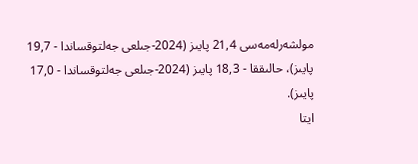مولشەرلەمەسى 21,4 پايىز (2024-جىلعى جەلتوقساندا - 19,7 پايىز)، حالىققا - 18,3 پايىز (2024-جىلعى جەلتوقساندا - 17,0 پايىز).
ايتا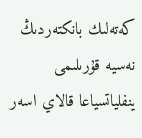كەتەلىك بانكتەردىڭ نەسيە قۇرىلىمى ينفلياتسياعا قالاي اسەر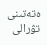ەتەتىنى تۋرالى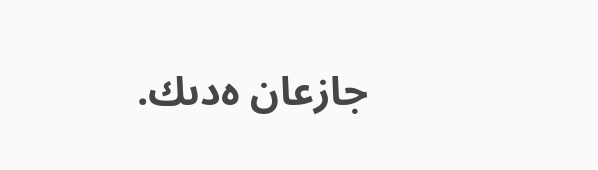جازعان ەدىك.